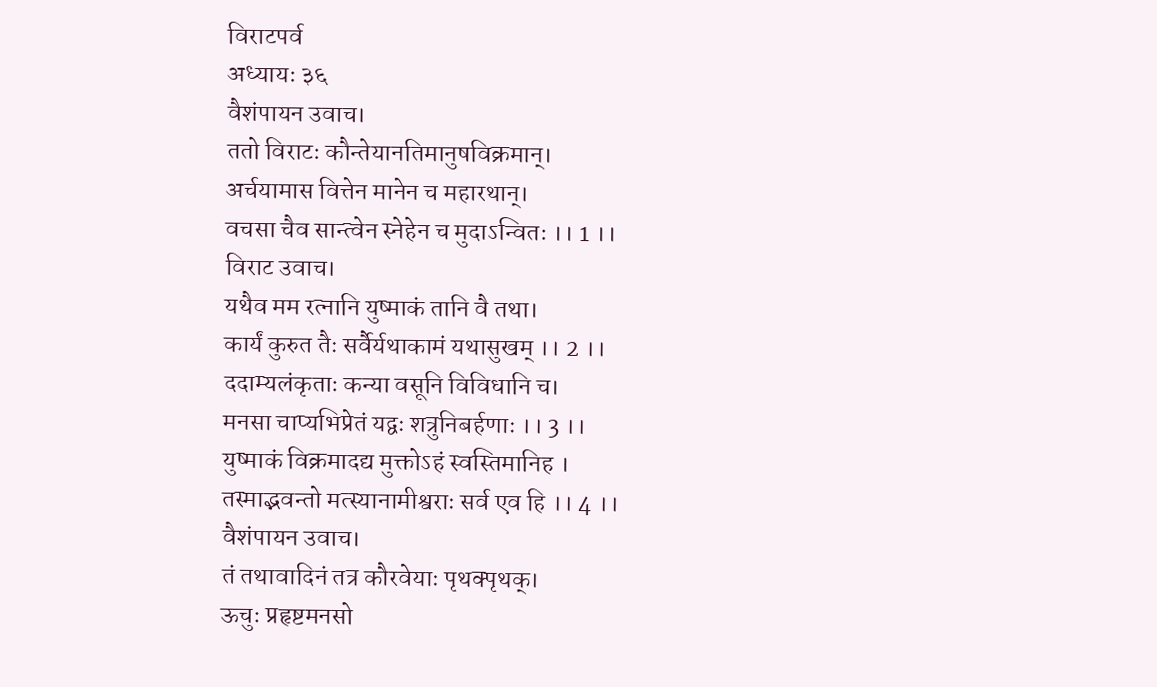विराटपर्व
अध्यायः ३६
वैशंपायन उवाच।
ततो विराटः कौन्तेयानतिमानुषविक्रमान्।
अर्चयामास वित्तेन मानेन च महारथान्।
वचसा चैव सान्त्वेन स्नेहेन च मुदाऽन्वितः ।। 1 ।।
विराट उवाच।
यथैव मम रत्नानि युष्माकं तानि वै तथा।
कार्यं कुरुत तैः सर्वैर्यथाकामं यथासुखम् ।। 2 ।।
ददाम्यलंकृताः कन्या वसूनि विविधानि च।
मनसा चाप्यभिप्रेतं यद्वः शत्रुनिबर्हणाः ।। 3 ।।
युष्माकं विक्रमादद्य मुक्तोऽहं स्वस्तिमानिह ।
तस्माद्भवन्तो मत्स्यानामीश्वराः सर्व एव हि ।। 4 ।।
वैशंपायन उवाच।
तं तथावादिनं तत्र कौरवेयाः पृथक्पृथक्।
ऊचुः प्रहृष्टमनसो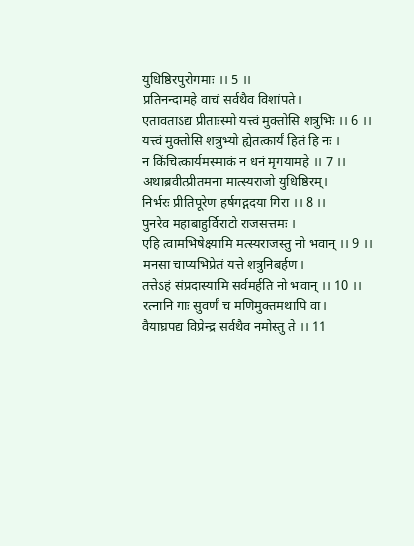युधिष्ठिरपुरोगमाः ।। 5 ।।
प्रतिनन्दामहे वाचं सर्वथैव विशांपते।
एतावताऽद्य प्रीताःस्मो यत्त्वं मुक्तोसि शत्रुभिः ।। 6 ।।
यत्त्वं मुक्तोसि शत्रुभ्यो ह्येतत्कार्यं हितं हि नः ।
न किंचित्कार्यमस्माकं न धनं मृगयामहे ।। 7 ।।
अथाब्रवीत्प्रीतमना मात्स्यराजो युधिष्ठिरम्।
निर्भरः प्रीतिपूरेण हर्षगद्गदया गिरा ।। 8 ।।
पुनरेव महाबाहुर्विराटो राजसत्तमः ।
एहि त्वामभिषेक्ष्यामि मत्स्यराजस्तु नो भवान् ।। 9 ।।
मनसा चाप्यभिप्रेतं यत्ते शत्रुनिबर्हण।
तत्तेऽहं संप्रदास्यामि सर्वमर्हति नो भवान् ।। 10 ।।
रत्नानि गाः सुवर्णं च मणिमुक्तमथापि वा।
वैयाघ्रपद्य विप्रेन्द्र सर्वथैव नमोस्तु ते ।। 11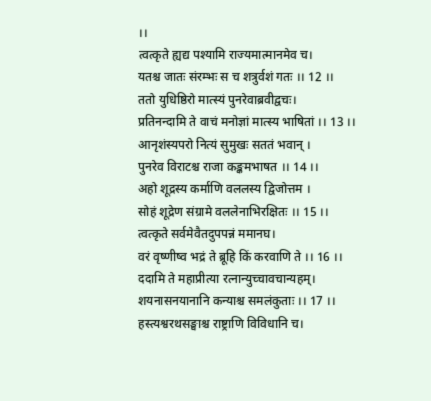।।
त्वत्कृते ह्यद्य पश्यामि राज्यमात्मानमेव च।
यतश्च जातः संरम्भः स च शत्रुर्वशं गतः ।। 12 ।।
ततो युधिष्ठिरो मात्स्यं पुनरेवाब्रवीद्वचः।
प्रतिनन्दामि ते वाचं मनोज्ञां मात्स्य भाषितां ।। 13 ।।
आनृशंस्यपरो नित्यं सुमुखः सततं भवान् ।
पुनरेव विराटश्च राजा कङ्कमभाषत ।। 14 ।।
अहो शूद्रस्य कर्माणि वललस्य द्विजोत्तम ।
सोहं शूद्रेण संग्रामे वललेनाभिरक्षितः ।। 15 ।।
त्वत्कृते सर्वमेवैतदुपपन्नं ममानघ।
वरं वृष्णीष्व भद्रं ते ब्रूहि किं करवाणि ते ।। 16 ।।
ददामि ते महाप्रीत्या रत्नान्युच्चावचान्यहम्।
शयनासनयानानि कन्याश्च समलंकुताः ।। 17 ।।
हस्त्यश्वरथसङ्घाश्च राष्ट्राणि विविधानि च।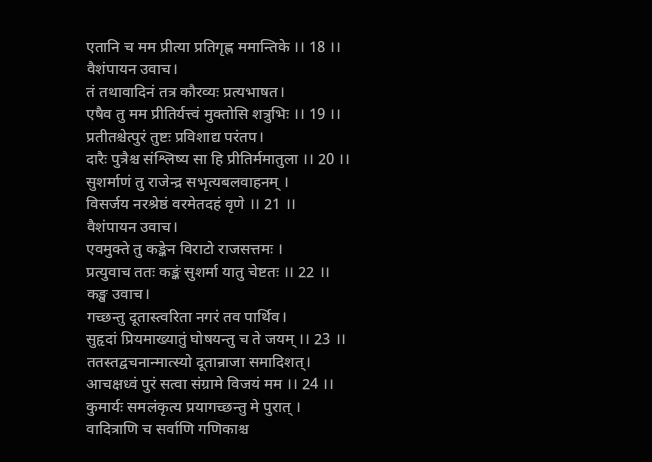एतानि च मम प्रीत्या प्रतिगृह्ण ममान्तिके ।। 18 ।।
वैशंपायन उवाच।
तं तथावादिनं तत्र कौरव्यः प्रत्यभाषत।
एषैव तु मम प्रीतिर्यत्त्वं मुक्तोसि शत्रुभिः ।। 19 ।।
प्रतीतश्चेत्पुरं तुष्टः प्रविशाद्य परंतप।
दारैः पुत्रैश्च संश्लिष्य सा हि प्रीतिर्ममातुला ।। 20 ।।
सुशर्माणं तु राजेन्द्र सभृत्यबलवाहनम् ।
विसर्जय नरश्रेष्ठं वरमेतदहं वृणे ।। 21 ।।
वैशंपायन उवाच।
एवमुक्ते तु कङ्केन विराटो राजसत्तमः ।
प्रत्युवाच ततः कङ्कं सुशर्मा यातु चेष्टतः ।। 22 ।।
कङ्ख उवाच।
गच्छन्तु दूतास्त्वरिता नगरं तव पार्थिव।
सुहृदां प्रियमाख्यातुं घोषयन्तु च ते जयम् ।। 23 ।।
ततस्तद्वचनान्मात्स्यो दूतान्राजा समादिशत्।
आचक्षध्वं पुरं सत्वा संग्रामे विजयं मम ।। 24 ।।
कुमार्यः समलंकृत्य प्रयागच्छन्तु मे पुरात् ।
वादित्राणि च सर्वाणि गणिकाश्च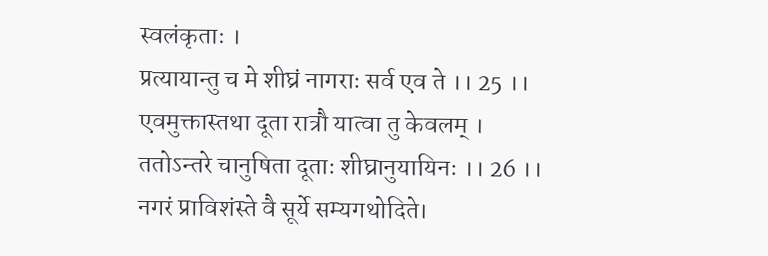स्वलंकृताः ।
प्रत्यायान्तु च मे शीघ्रं नागराः सर्व एव ते ।। 25 ।।
एवमुक्तास्तथा दूता रात्रौ यात्वा तु केवलम् ।
ततोऽन्तरे चानुषिता दूताः शीघ्रानुयायिनः ।। 26 ।।
नगरं प्राविशंस्ते वै सूर्ये सम्यगथोदिते।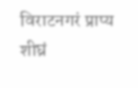विराटनगरं प्राप्य शीघ्रं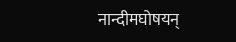नान्दीमघोषयन्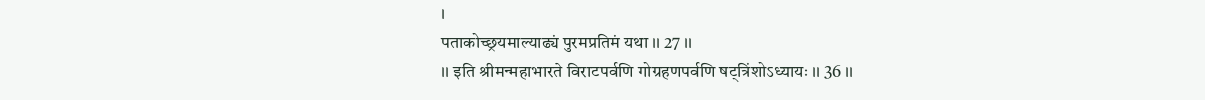।
पताकोच्छ्रयमाल्याढ्यं पुरमप्रतिमं यथा ।। 27 ।।
।। इति श्रीमन्महाभारते विराटपर्वणि गोग्रहणपर्वणि षट्त्रिंशोऽध्यायः ।। 36 ।।